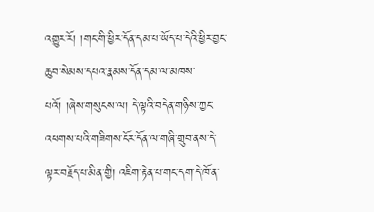འགྱུར་རོ། །གང་གི་ཕྱིར་དོན་དམ་པ་ཡོད་པ་དེའི་ཕྱིར་བྱང་ཆུབ་སེམས་དཔའ་རྣམས་དོན་དམ་ལ་མཁས་པའོ། །ཞེས་གསུངས་ལ། དེ་ལྟའི་བདེན་གཉིས་ཀྱང་འཕགས་པའི་གཟིགས་ངོར་དོན་ལ་གཞི་གྲུབ་ནས་དེ་ལྟར་བརྗོད་པ་མིན་གྱི། འཇིག་རྟེན་པ་གང་དག་དེ་ཁོ་ན་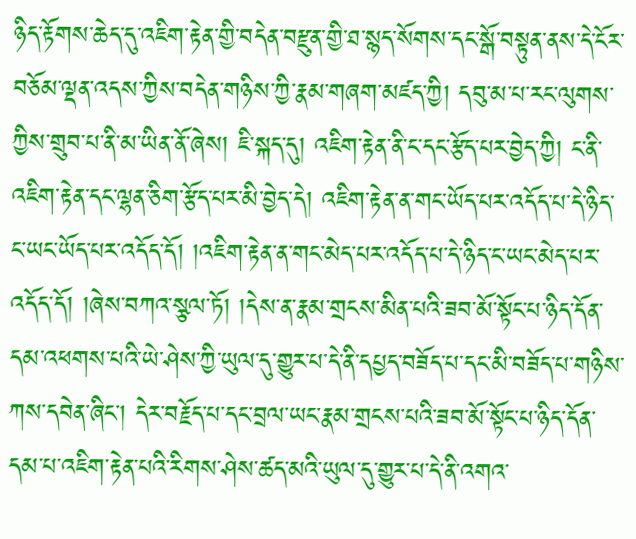ཉིད་རྟོགས་ཆེད་དུ་འཇིག་རྟེན་གྱི་བདེན་བརྫུན་གྱི་ཐ་སྙད་སོགས་དང་སྒོ་བསྟུན་ནས་དེ་ངོར་བཅོམ་ལྡན་འདས་ཀྱིས་བདེན་གཉིས་ཀྱི་རྣམ་གཞག་མཛད་ཀྱི། དབུ་མ་པ་རང་ལུགས་ཀྱིས་གྲུབ་པ་ནི་མ་ཡིན་ནོ་ཞེས། ཇི་སྐད་དུ། འཇིག་རྟེན་ནི་ང་དང་རྩོད་པར་བྱེད་ཀྱི། ང་ནི་འཇིག་རྟེན་དང་ལྷན་ཅིག་རྩོད་པར་མི་བྱེད་དེ། འཇིག་རྟེན་ན་གང་ཡོད་པར་འདོད་པ་དེ་ཉིད་ང་ཡང་ཡོད་པར་འདོད་དོ། །འཇིག་རྟེན་ན་གང་མེད་པར་འདོད་པ་དེ་ཉིད་ང་ཡང་མེད་པར་འདོད་དོ། །ཞེས་བཀའ་སྩལ་ཏོ། །དེས་ན་རྣམ་གྲངས་མིན་པའི་ཟབ་མོ་སྟོང་པ་ཉིད་དོན་དམ་འཕགས་པའི་ཡེ་ཤེས་ཀྱི་ཡུལ་དུ་གྱུར་པ་དེ་ནི་དཔྱད་བཟོད་པ་དང་མི་བཟོད་པ་གཉིས་ཀས་དབེན་ཞིང་། དེར་བརྗོད་པ་དང་བྲལ་ཡང་རྣམ་གྲངས་པའི་ཟབ་མོ་སྟོང་པ་ཉིད་དོན་དམ་པ་འཇིག་རྟེན་པའི་རིགས་ཤེས་ཚད་མའི་ཡུལ་དུ་གྱུར་པ་དེ་ནི་འགའ་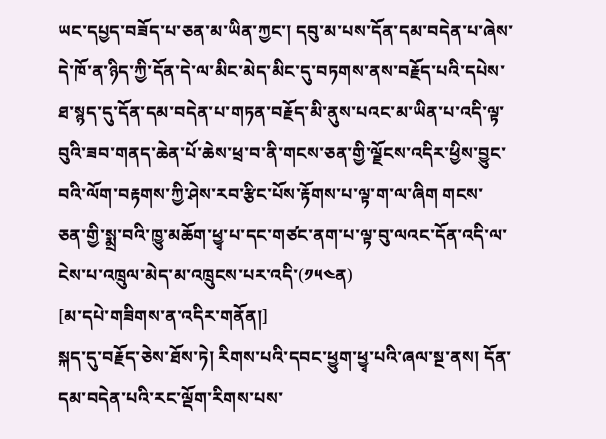ཡང་དཔྱད་བཟོད་པ་ཅན་མ་ཡིན་ཀྱང་། དབུ་མ་པས་དོན་དམ་བདེན་པ་ཞེས་དེ་ཁོ་ན་ཉིད་ཀྱི་དོན་དེ་ལ་མིང་མེད་མིང་དུ་བཏགས་ནས་བརྗོད་པའི་དཔེས་ཐ་སྙད་དུ་དོན་དམ་བདེན་པ་གཏན་བརྗོད་མི་ནུས་པའང་མ་ཡིན་པ་འདི་ལྟ་བུའི་ཟབ་གནད་ཆེན་པོ་ཆེས་ཕྲ་བ་ནི་གངས་ཅན་གྱི་ལྗོངས་འདིར་ཕྱིས་བྱུང་བའི་ལོག་བརྟགས་ཀྱི་ཤེས་རབ་རྩིང་པོས་རྟོགས་པ་ལྟ་ག་ལ་ཞིག གངས་ཅན་གྱི་སྨྲ་བའི་ཁྱུ་མཆོག་ཕྱྭ་པ་དང་གཙང་ནག་པ་ལྟ་བུ་ལའང་དོན་འདི་ལ་ངེས་པ་འཁྲུལ་མེད་མ་འཁྲུངས་པར་འདི་(༡༥༤ན)
[མ་དཔེ་གཟིགས་ན་འདིར་གནོན།]
སྐད་དུ་བརྗོད་ཅེས་ཐོས་ཏེ། རིགས་པའི་དབང་ཕྱུག་ཕྱྭ་པའི་ཞལ་སྔ་ནས། དོན་དམ་བདེན་པའི་རང་ལྡོག་རིགས་པས་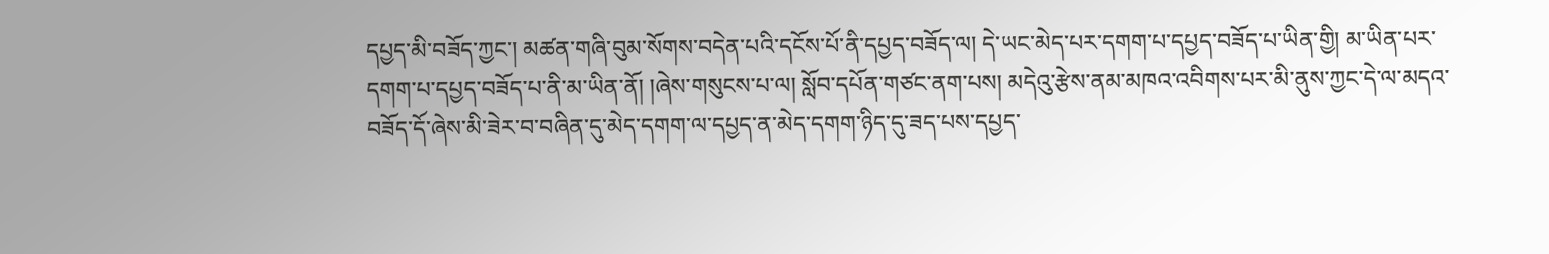དཔྱད་མི་བཟོད་ཀྱང་། མཚན་གཞི་བུམ་སོགས་བདེན་པའི་དངོས་པོ་ནི་དཔྱད་བཟོད་ལ། དེ་ཡང་མེད་པར་དགག་པ་དཔྱད་བཟོད་པ་ཡིན་གྱི། མ་ཡིན་པར་དགག་པ་དཔྱད་བཟོད་པ་ནི་མ་ཡིན་ནོ། །ཞེས་གསུངས་པ་ལ། སློབ་དཔོན་གཙང་ནག་པས། མདེའུ་རྩེས་ནམ་མཁའ་འབིགས་པར་མི་ནུས་ཀྱང་དེ་ལ་མདའ་བཟོད་དོ་ཞེས་མི་ཟེར་བ་བཞིན་དུ་མེད་དགག་ལ་དཔྱད་ན་མེད་དགག་ཉིད་དུ་ཟད་པས་དཔྱད་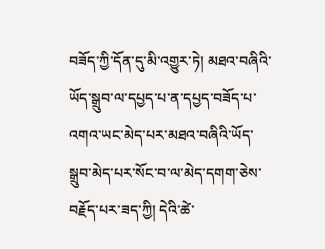བཟོད་ཀྱི་དོན་དུ་མི་འགྱུར་ཏེ། མཐའ་བཞིའི་ཡོད་སྒྲུབ་ལ་དཔྱད་པ་ན་དཔྱད་བཟོད་པ་འགའ་ཡང་མེད་པར་མཐའ་བཞིའི་ཡོད་སྒྲུབ་མེད་པར་སོང་བ་ལ་མེད་དགག་ཅེས་བརྗོད་པར་ཟད་ཀྱི། དེའི་ཚེ་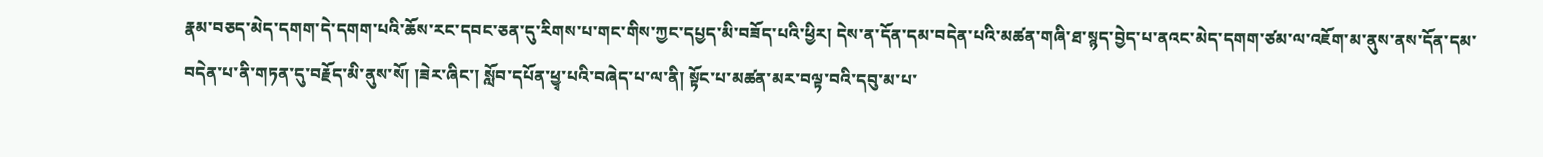རྣམ་བཅད་མེད་དགག་དེ་དགག་པའི་ཆོས་རང་དབང་ཅན་དུ་རིགས་པ་གང་གིས་ཀྱང་དཔྱད་མི་བཟོད་པའི་ཕྱིར། དེས་ན་དོན་དམ་བདེན་པའི་མཚན་གཞི་ཐ་སྙད་བྱེད་པ་ནའང་མེད་དགག་ཙམ་ལ་འཇོག་མ་ནུས་ནས་དོན་དམ་བདེན་པ་ནི་གཏན་དུ་བརྗོད་མི་ནུས་སོ། །ཟེར་ཞིང་། སློབ་དཔོན་ཕྱྭ་པའི་བཞེད་པ་ལ་ནི། སྟོང་པ་མཚན་མར་བལྟ་བའི་དབུ་མ་པ་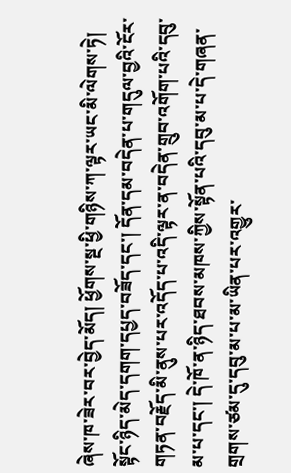ཞེས་ཁ་ཟེར་བར་བྱེད་མོད། ཕྱོགས་སྔ་ཕྱི་གཉིས་ཀ་ལྟར་ཡང་མི་ལེགས་ཏེ། སྟོང་ཉིད་མེད་དགག་དཔྱད་བཟོད་དང་། དོན་དམ་བདེན་པ་གདུལ་བྱའི་ངོར་གཏན་བརྗོད་མི་ནུས་པར་འདོད་པ་འདི་ལྟར་ན་བདེན་གྲུབ་འགོག་པའི་དབུ་མ་པ་དང་། དེ་ཁོ་ན་ཉིད་ཐབས་མཁས་ཀྱིས་སྟོན་པའི་དབུ་མ་པ་དེ་གཞན་གྲགས་ཙམ་དུ་དབུ་མ་པ་མ་ཡིན་པར་འགྱུར་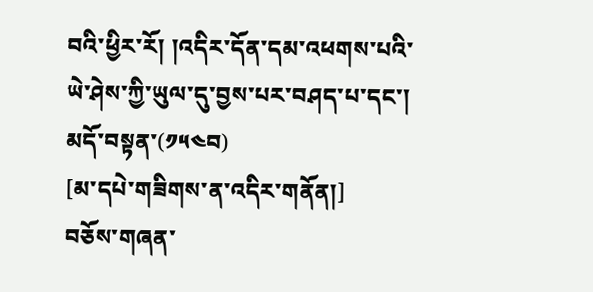བའི་ཕྱིར་རོ། །འདིར་དོན་དམ་འཕགས་པའི་ཡེ་ཤེས་ཀྱི་ཡུལ་དུ་བྱས་པར་བཤད་པ་དང་། མདོ་བསྟན་(༡༥༤བ)
[མ་དཔེ་གཟིགས་ན་འདིར་གནོན།]
བཅོས་གཞན་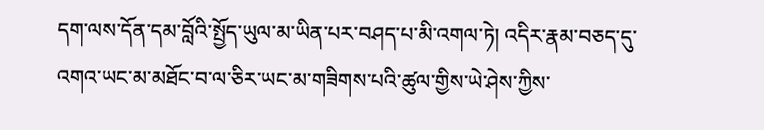དག་ལས་དོན་དམ་བློའི་སྤྱོད་ཡུལ་མ་ཡིན་པར་བཤད་པ་མི་འགལ་ཏེ། འདིར་རྣམ་བཅད་དུ་འགའ་ཡང་མ་མཐོང་བ་ལ་ཅིར་ཡང་མ་གཟིགས་པའི་ཚུལ་གྱིས་ཡེ་ཤེས་ཀྱིས་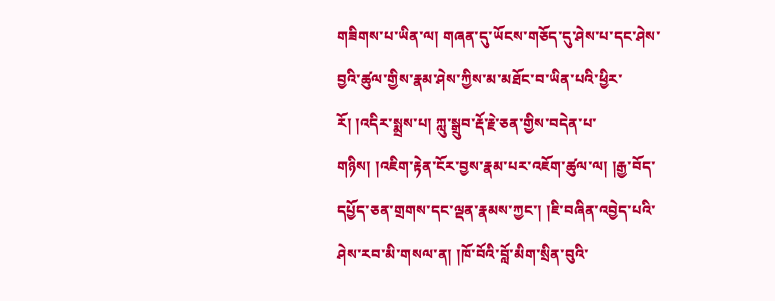གཟིགས་པ་ཡིན་ལ། གཞན་དུ་ཡོངས་གཅོད་དུ་ཤེས་པ་དང་ཤེས་བྱའི་ཚུལ་གྱིས་རྣམ་ཤེས་ཀྱིས་མ་མཐོང་བ་ཡིན་པའི་ཕྱིར་རོ། །འདིར་སྨྲས་པ། ཀླུ་སྒྲུབ་རྡོ་རྗེ་ཅན་གྱིས་བདེན་པ་གཉིས། །འཇིག་རྟེན་ངོར་བྱས་རྣམ་པར་འཇོག་ཚུལ་ལ། །རྒྱ་བོད་དཔྱོད་ཅན་གྲགས་དང་ལྡན་རྣམས་ཀྱང་། །ཇི་བཞིན་འབྱེད་པའི་ཤེས་རབ་མི་གསལ་ན། །ཁོ་བོའི་བློ་མིག་སྲིན་བུའི་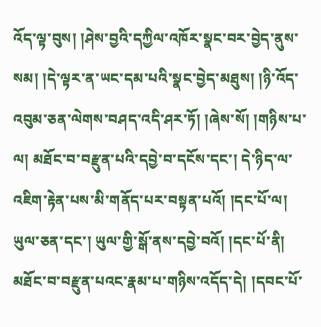འོད་ལྟ་བུས། །ཤེས་བྱའི་དཀྱིལ་འཁོར་སྣང་བར་བྱེད་ནུས་སམ། །དེ་ལྟར་ན་ཡང་དམ་པའི་སྣང་བྱེད་མཐུས། །ཉི་འོད་འབུམ་ཅན་ལེགས་བཤད་འདི་ཤར་ཏོ། །ཞེས་སོ། །གཉིས་པ་ལ། མཐོང་བ་བརྫུན་པའི་དབྱེ་བ་དངོས་དང་། དེ་ཉིད་ལ་འཇིག་རྟེན་པས་མི་གནོད་པར་བསྟན་པའོ། །དང་པོ་ལ། ཡུལ་ཅན་དང་། ཡུལ་གྱི་སྒོ་ནས་དབྱེ་བའོ། །དང་པོ་ནི། མཐོང་བ་བརྫུན་པའང་རྣམ་པ་གཉིས་འདོད་དེ། །དབང་པོ་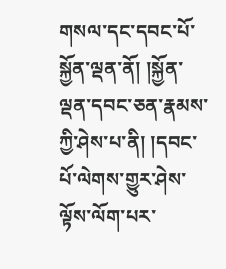གསལ་དང་དབང་པོ་སྐྱོན་ལྡན་ནོ། །སྐྱོན་ལྡན་དབང་ཅན་རྣམས་ཀྱི་ཤེས་པ་ནི། །དབང་པོ་ལེགས་གྱུར་ཤེས་ལྟོས་ལོག་པར་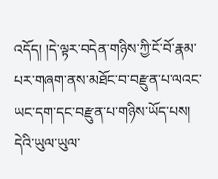འདོད། །དེ་ལྟར་བདེན་གཉིས་ཀྱི་ངོ་བོ་རྣམ་པར་གཞག་ནས་མཐོང་བ་བརྫུན་པ་ལའང་ཡང་དག་དང་བརྫུན་པ་གཉིས་ཡོད་པས། དེའི་ཡུལ་ཡུལ་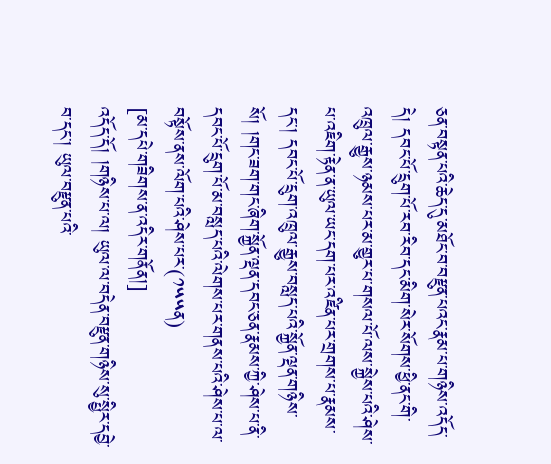ཅན་བསྟན་པའི་ཆེད་དུ་མཐོང་བ་བརྫུན་པའང་རྣམ་པ་གཉིས་འདོད་དེ། དབང་པོ་དྲུག་པོ་རབ་རིབ་དང་མིག་སེར་སོགས་ཕྱི་ནང་གི་འཁྲུལ་རྒྱུས་ཉམས་པར་མ་གྱུར་པ་གསལ་པོ་ལས་སྐྱེས་པའི་ཤེས་པ་འཇིག་རྟེན་ན་ཡུལ་ཡང་དག་པར་འཛིན་པར་གྲགས་པ་རྣམས་དང་། དབང་པོ་དྲུག་འཁྲུལ་རྒྱུས་བསླད་པའི་སྐྱོན་ལྡན་གཉིས་སོ། །གང་ཟག་གང་ཞིག་སྐྱོན་ལྡན་དབང་ཅན་རྣམས་ཀྱི་ཤེས་པ་ནི་དབང་པོ་དྲུག་པོ་མ་བསླད་པའི་ལེགས་པར་གནས་པའི་ཤེས་པ་ལ་བསྟོས་ནས་ལོག་པའི་ཤེས་པར་(༡༥༥ན)
[མ་དཔེ་གཟིགས་ན་འདིར་གནོན།]
འདོད་དོ། །གཉིས་པ་ལ། ཡུལ་ལ་བདེན་བརྫུན་གཉིས་སུ་སྤྱིར་དབྱེ་བ་དང་། ཡུལ་བརྫུན་པའི་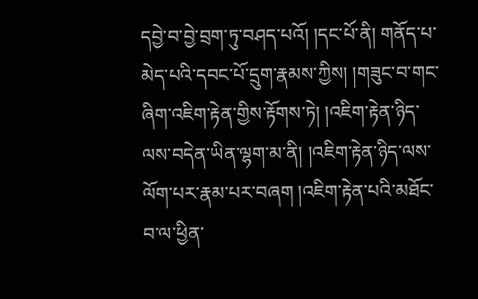དབྱེ་བ་བྱེ་བྲག་ཏུ་བཤད་པའོ། །དང་པོ་ནི། གནོད་པ་མེད་པའི་དབང་པོ་དྲུག་རྣམས་ཀྱིས། །གཟུང་བ་གང་ཞིག་འཇིག་རྟེན་གྱིས་རྟོགས་ཏེ། །འཇིག་རྟེན་ཉིད་ལས་བདེན་ཡིན་ལྷག་མ་ནི། །འཇིག་རྟེན་ཉིད་ལས་ལོག་པར་རྣམ་པར་བཞག །འཇིག་རྟེན་པའི་མཐོང་བ་ལ་ཕྱིན་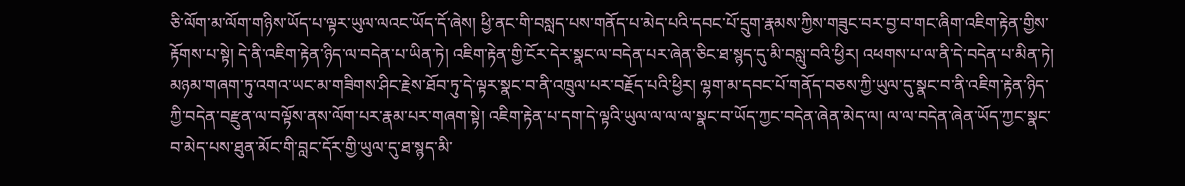ཅི་ལོག་མ་ལོག་གཉིས་ཡོད་པ་ལྟར་ཡུལ་ལའང་ཡོད་དོ་ཞེས། ཕྱི་ནང་གི་བསླད་པས་གནོད་པ་མེད་པའི་དབང་པོ་དྲུག་རྣམས་ཀྱིས་གཟུང་བར་བྱ་བ་གང་ཞིག་འཇིག་རྟེན་གྱིས་རྟོགས་པ་སྟེ། དེ་ནི་འཇིག་རྟེན་ཉིད་ལ་བདེན་པ་ཡིན་ཏེ། འཇིག་རྟེན་གྱི་ངོར་དེར་སྣང་ལ་བདེན་པར་ཞེན་ཅིང་ཐ་སྙད་དུ་མི་བསླུ་བའི་ཕྱིར། འཕགས་པ་ལ་ནི་དེ་བདེན་པ་མིན་ཏེ། མཉམ་གཞག་ཏུ་འགའ་ཡང་མ་གཟིགས་ཤིང་རྗེས་ཐོབ་ཏུ་དེ་ལྟར་སྣང་བ་ནི་འཁྲུལ་པར་བརྗོད་པའི་ཕྱིར། ལྷག་མ་དབང་པོ་གནོད་བཅས་ཀྱི་ཡུལ་དུ་སྣང་བ་ནི་འཇིག་རྟེན་ཉིད་ཀྱི་བདེན་བརྫུན་ལ་བལྟོས་ནས་ལོག་པར་རྣམ་པར་གཞག་སྟེ། འཇིག་རྟེན་པ་དག་དེ་ལྟའི་ཡུལ་ལ་ལ་ལ་སྣང་བ་ཡོད་ཀྱང་བདེན་ཞེན་མེད་ལ། ལ་ལ་བདེན་ཞེན་ཡོད་ཀྱང་སྣང་བ་མེད་པས་ཐུན་མོང་གི་བླང་དོར་གྱི་ཡུལ་དུ་ཐ་སྙད་མི་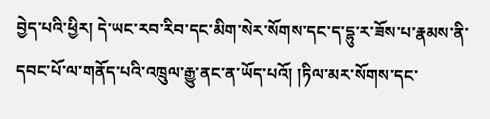བྱེད་པའི་ཕྱིར། དེ་ཡང་རབ་རིབ་དང་མིག་སེར་སོགས་དང་ད་དྷུ་ར་ཟོས་པ་རྣམས་ནི་དབང་པོ་ལ་གནོད་པའི་འཁྲུལ་རྒྱུ་ནང་ན་ཡོད་པའོ། །ཏིལ་མར་སོགས་དང་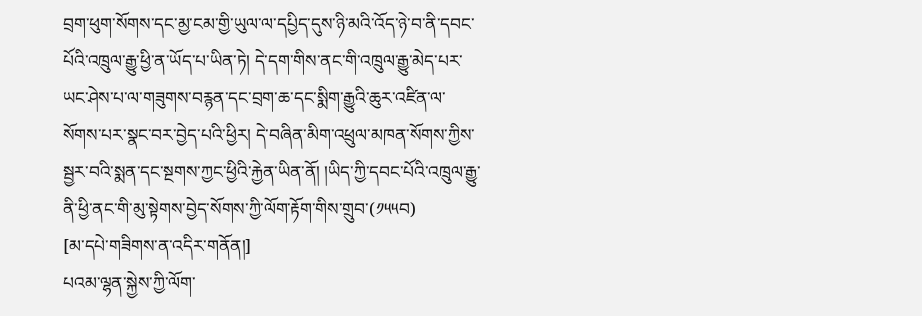བྲག་ཕུག་སོགས་དང་མྱ་ངམ་གྱི་ཡུལ་ལ་དཔྱིད་དུས་ཉི་མའི་འོད་ཉེ་བ་ནི་དབང་པོའི་འཁྲུལ་རྒྱུ་ཕྱི་ན་ཡོད་པ་ཡིན་ཏེ། དེ་དག་གིས་ནང་གི་འཁྲུལ་རྒྱུ་མེད་པར་ཡང་ཤེས་པ་ལ་གཟུགས་བརྙན་དང་བྲག་ཆ་དང་སྨིག་རྒྱུའི་ཆུར་འཛིན་ལ་སོགས་པར་སྣང་བར་བྱེད་པའི་ཕྱིར། དེ་བཞིན་མིག་འཕྲུལ་མཁན་སོགས་ཀྱིས་སྦྱར་བའི་སྨན་དང་སྔགས་ཀྱང་ཕྱིའི་རྐྱེན་ཡིན་ནོ། །ཡིད་ཀྱི་དབང་པོའི་འཁྲུལ་རྒྱུ་ནི་ཕྱི་ནང་གི་མུ་སྟེགས་བྱེད་སོགས་ཀྱི་ལོག་རྟོག་གིས་གྲུབ་(༡༥༥བ)
[མ་དཔེ་གཟིགས་ན་འདིར་གནོན།]
པའམ་ལྷན་སྐྱེས་ཀྱི་ལོག་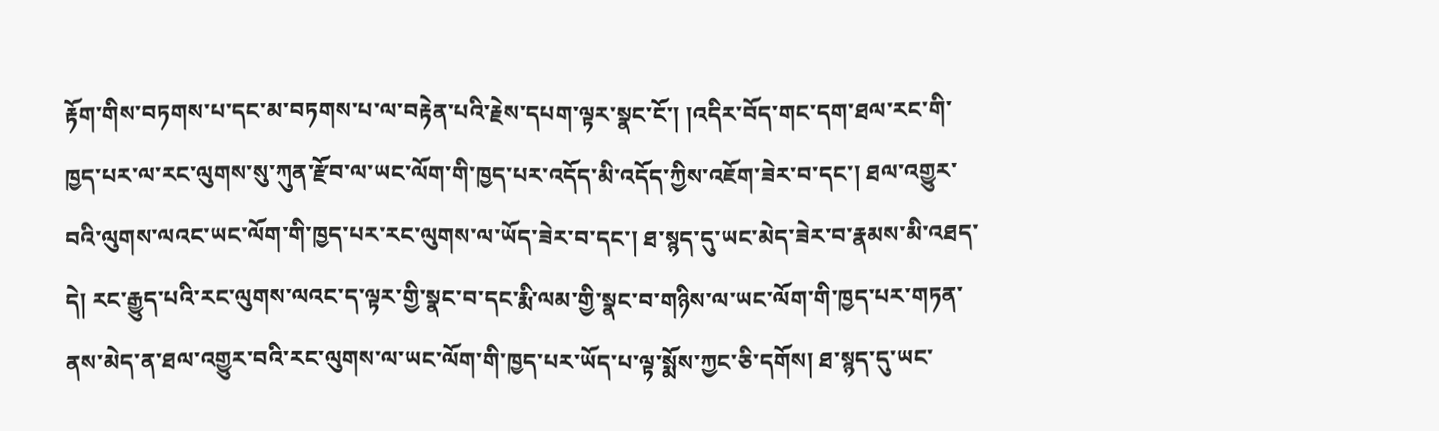རྟོག་གིས་བཏགས་པ་དང་མ་བཏགས་པ་ལ་བརྟེན་པའི་རྗེས་དཔག་ལྟར་སྣང་ངོ་། །འདིར་བོད་གང་དག་ཐལ་རང་གི་ཁྱད་པར་ལ་རང་ལུགས་སུ་ཀུན་རྫོབ་ལ་ཡང་ལོག་གི་ཁྱད་པར་འདོད་མི་འདོད་ཀྱིས་འཇོག་ཟེར་བ་དང་། ཐལ་འགྱུར་བའི་ལུགས་ལའང་ཡང་ལོག་གི་ཁྱད་པར་རང་ལུགས་ལ་ཡོད་ཟེར་བ་དང་། ཐ་སྙད་དུ་ཡང་མེད་ཟེར་བ་རྣམས་མི་འཐད་དེ། རང་རྒྱུད་པའི་རང་ལུགས་ལའང་ད་ལྟར་གྱི་སྣང་བ་དང་རྨི་ལམ་གྱི་སྣང་བ་གཉིས་ལ་ཡང་ལོག་གི་ཁྱད་པར་གཏན་ནས་མེད་ན་ཐལ་འགྱུར་བའི་རང་ལུགས་ལ་ཡང་ལོག་གི་ཁྱད་པར་ཡོད་པ་ལྟ་སྨོས་ཀྱང་ཅི་དགོས། ཐ་སྙད་དུ་ཡང་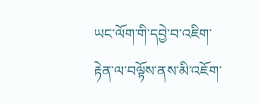ཡང་ལོག་གི་དབྱེ་བ་འཇིག་རྟེན་ལ་བལྟོས་ནས་མི་འཇོག་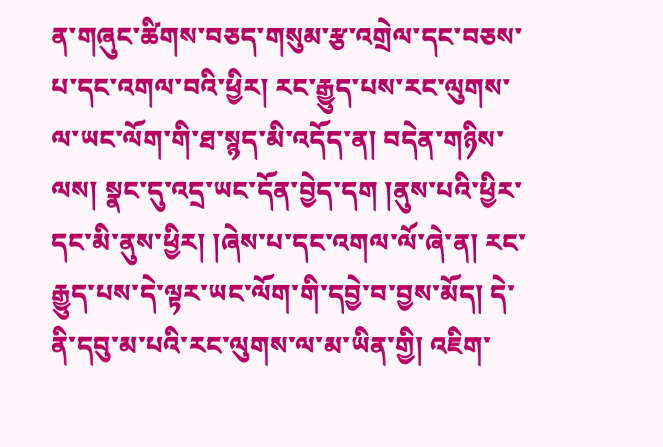ན་གཞུང་ཚིགས་བཅད་གསུམ་རྩ་འགྲེལ་དང་བཅས་པ་དང་འགལ་བའི་ཕྱིར། རང་རྒྱུད་པས་རང་ལུགས་ལ་ཡང་ལོག་གི་ཐ་སྙད་མི་འདོད་ན། བདེན་གཉིས་ལས། སྣང་དུ་འདྲ་ཡང་དོན་བྱེད་དག །ནུས་པའི་ཕྱིར་དང་མི་ནུས་ཕྱིར། །ཞེས་པ་དང་འགལ་ལོ་ཞེ་ན། རང་རྒྱུད་པས་དེ་ལྟར་ཡང་ལོག་གི་དབྱེ་བ་བྱས་མོད། དེ་ནི་དབུ་མ་པའི་རང་ལུགས་ལ་མ་ཡིན་གྱི། འཇིག་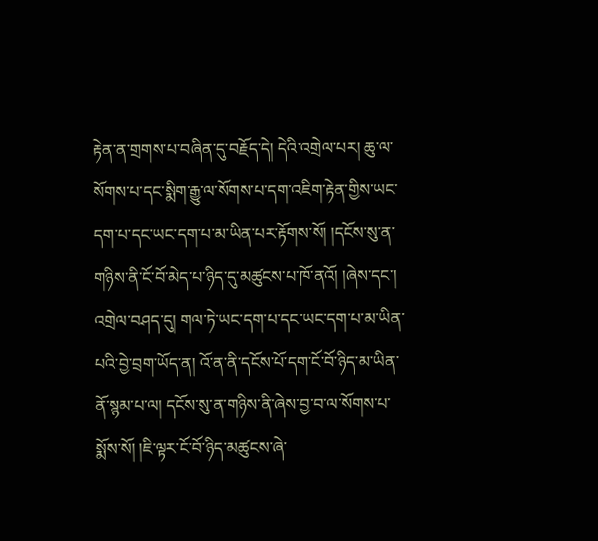རྟེན་ན་གྲགས་པ་བཞིན་དུ་བརྗོད་དེ། དེའི་འགྲེལ་པར། ཆུ་ལ་སོགས་པ་དང་སྨིག་རྒྱུ་ལ་སོགས་པ་དག་འཇིག་རྟེན་གྱིས་ཡང་དག་པ་དང་ཡང་དག་པ་མ་ཡིན་པར་རྟོགས་སོ། །དངོས་སུ་ན་གཉིས་ནི་ངོ་བོ་མེད་པ་ཉིད་དུ་མཚུངས་པ་ཁོ་ནའོ། །ཞེས་དང་། འགྲེལ་བཤད་དུ། གལ་ཏེ་ཡང་དག་པ་དང་ཡང་དག་པ་མ་ཡིན་པའི་བྱེ་བྲག་ཡོད་ན། འོ་ན་ནི་དངོས་པོ་དག་ངོ་བོ་ཉིད་མ་ཡིན་ནོ་སྙམ་པ་ལ། དངོས་སུ་ན་གཉིས་ནི་ཞེས་བྱ་བ་ལ་སོགས་པ་སྨོས་སོ། །ཇི་ལྟར་ངོ་བོ་ཉིད་མཚུངས་ཞེ་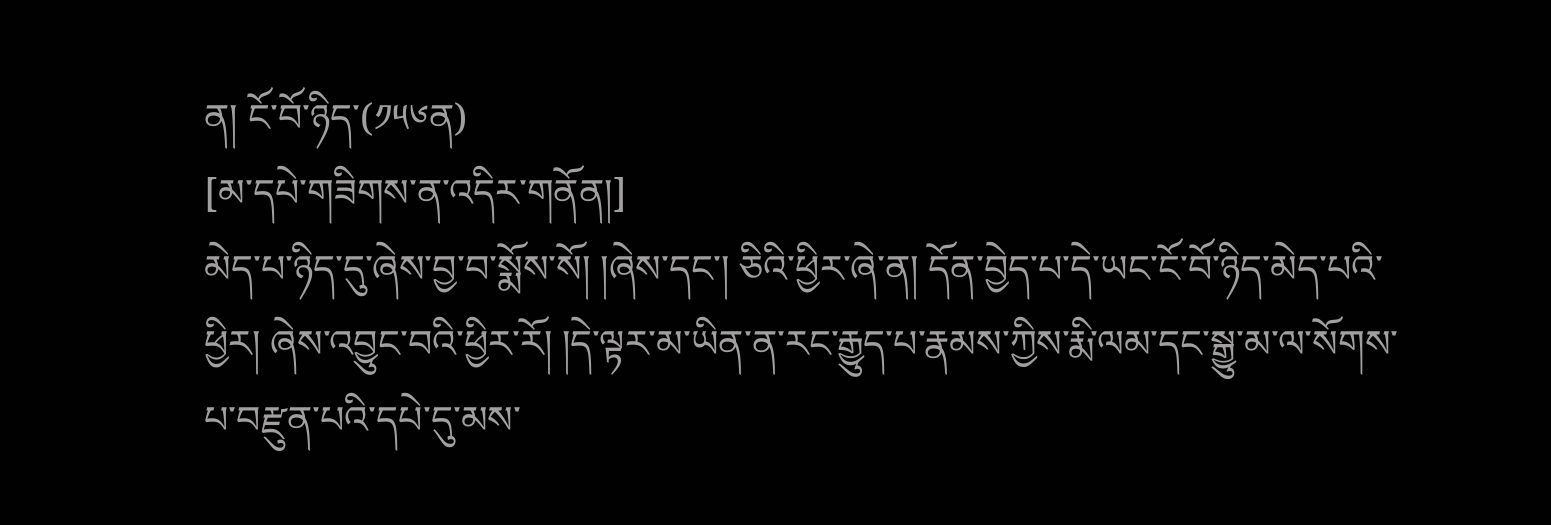ན། ངོ་བོ་ཉིད་(༡༥༦ན)
[མ་དཔེ་གཟིགས་ན་འདིར་གནོན།]
མེད་པ་ཉིད་དུ་ཞེས་བྱ་བ་སྨོས་སོ། །ཞེས་དང་། ཅིའི་ཕྱིར་ཞེ་ན། དོན་བྱེད་པ་དེ་ཡང་ངོ་བོ་ཉིད་མེད་པའི་ཕྱིར། ཞེས་འབྱུང་བའི་ཕྱིར་རོ། །དེ་ལྟར་མ་ཡིན་ན་རང་རྒྱུད་པ་རྣམས་ཀྱིས་རྨི་ལམ་དང་སྒྱུ་མ་ལ་སོགས་པ་བརྫུན་པའི་དཔེ་དུ་མས་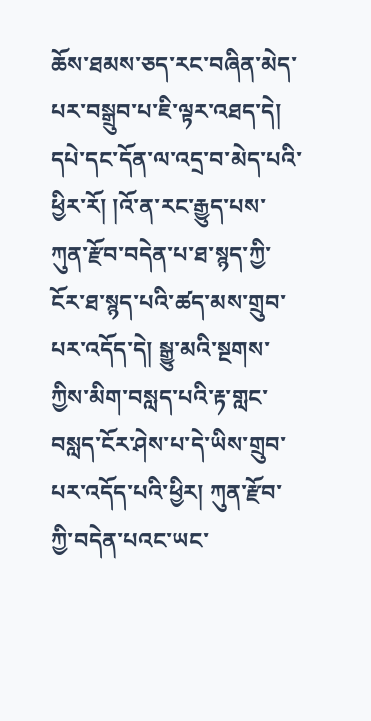ཆོས་ཐམས་ཅད་རང་བཞིན་མེད་པར་བསྒྲུབ་པ་ཇི་ལྟར་འཐད་དེ། དཔེ་དང་དོན་ལ་འདྲ་བ་མེད་པའི་ཕྱིར་རོ། །འོ་ན་རང་རྒྱུད་པས་ཀུན་རྫོབ་བདེན་པ་ཐ་སྙད་ཀྱི་ངོར་ཐ་སྙད་པའི་ཚད་མས་གྲུབ་པར་འདོད་དེ། སྒྱུ་མའི་སྔགས་ཀྱིས་མིག་བསླད་པའི་རྟ་གླང་བསླད་ངོར་ཤེས་པ་དེ་ཡིས་གྲུབ་པར་འདོད་པའི་ཕྱིར། ཀུན་རྫོབ་ཀྱི་བདེན་པའང་ཡང་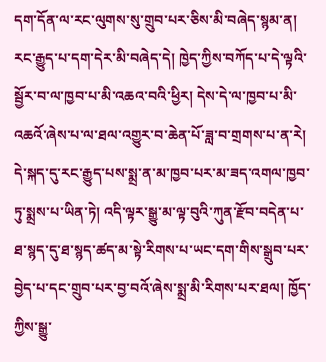དག་དོན་ལ་རང་ལུགས་སུ་གྲུབ་པར་ཅིས་མི་བཞེད་སྙམ་ན། རང་རྒྱུད་པ་དག་དེར་མི་བཞེད་དེ། ཁྱེད་ཀྱིས་བཀོད་པ་དེ་ལྟའི་སྦྱོར་བ་ལ་ཁྱབ་པ་མི་འཆའ་བའི་ཕྱིར། དེས་དེ་ལ་ཁྱབ་པ་མི་འཆའོ་ཞེས་པ་ལ་ཐལ་འགྱུར་བ་ཆེན་པོ་ཟླ་བ་གྲགས་པ་ན་རེ། དེ་སྐད་དུ་རང་རྒྱུད་པས་སྨྲ་ན་མ་ཁྱབ་པར་མ་ཟད་འགལ་ཁྱབ་ཏུ་སྨྲས་པ་ཡིན་ཏེ། འདི་ལྟར་སྒྱུ་མ་ལྟ་བུའི་ཀུན་རྫོབ་བདེན་པ་ཐ་སྙད་དུ་ཐ་སྙད་ཚད་མ་སྟེ་རིགས་པ་ཡང་དག་གིས་སྒྲུབ་པར་བྱེད་པ་དང་གྲུབ་པར་བྱ་བའོ་ཞེས་སྨྲ་མི་རིགས་པར་ཐལ། ཁྱོད་ཀྱིས་སྒྱུ་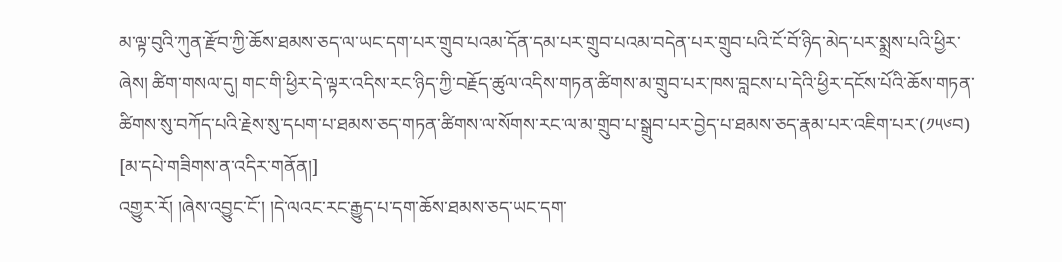མ་ལྟ་བུའི་ཀུན་རྫོབ་ཀྱི་ཆོས་ཐམས་ཅད་ལ་ཡང་དག་པར་གྲུབ་པའམ་དོན་དམ་པར་གྲུབ་པའམ་བདེན་པར་གྲུབ་པའི་ངོ་བོ་ཉིད་མེད་པར་སྨྲས་པའི་ཕྱིར་ཞེས། ཚིག་གསལ་དུ། གང་གི་ཕྱིར་དེ་ལྟར་འདིས་རང་ཉིད་ཀྱི་བརྗོད་ཚུལ་འདིས་གཏན་ཚིགས་མ་གྲུབ་པར་ཁས་བླངས་པ་དེའི་ཕྱིར་དངོས་པོའི་ཆོས་གཏན་ཚིགས་སུ་བཀོད་པའི་རྗེས་སུ་དཔག་པ་ཐམས་ཅད་གཏན་ཚིགས་ལ་སོགས་རང་ལ་མ་གྲུབ་པ་སྒྲུབ་པར་བྱེད་པ་ཐམས་ཅད་རྣམ་པར་འཇིག་པར་(༡༥༦བ)
[མ་དཔེ་གཟིགས་ན་འདིར་གནོན།]
འགྱུར་རོ། །ཞེས་འབྱུང་ངོ་། །དེ་ལའང་རང་རྒྱུད་པ་དག་ཆོས་ཐམས་ཅད་ཡང་དག་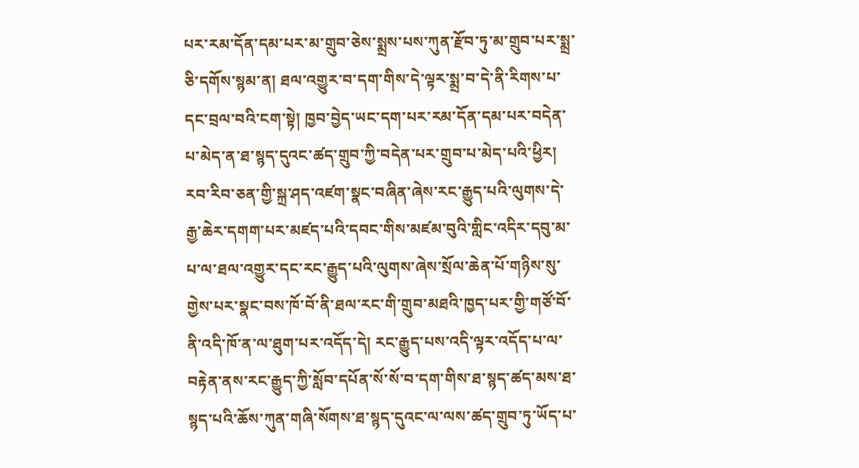པར་རམ་དོན་དམ་པར་མ་གྲུབ་ཅེས་སྨྲས་པས་ཀུན་རྫོབ་ཏུ་མ་གྲུབ་པར་སྨྲ་ཅི་དགོས་སྙམ་ན། ཐལ་འགྱུར་བ་དག་གིས་དེ་ལྟར་སྨྲ་བ་དེ་ནི་རིགས་པ་དང་བྲལ་བའི་ངག་སྟེ། ཁྱབ་བྱེད་ཡང་དག་པར་རམ་དོན་དམ་པར་བདེན་པ་མེད་ན་ཐ་སྙད་དུའང་ཚད་གྲུབ་ཀྱི་བདེན་པར་གྲུབ་པ་མེད་པའི་ཕྱིར། རབ་རིབ་ཅན་གྱི་སྐྲ་ཤད་འཛག་སྣང་བཞིན་ཞེས་རང་རྒྱུད་པའི་ལུགས་དེ་རྒྱ་ཆེར་དགག་པར་མཛད་པའི་དབང་གིས་མཛམ་བུའི་གླིང་འདིར་དབུ་མ་པ་ལ་ཐལ་འགྱུར་དང་རང་རྒྱུད་པའི་ལུགས་ཞེས་སྲོལ་ཆེན་པོ་གཉིས་སུ་གྱེས་པར་སྣང་བས་ཁོ་བོ་ནི་ཐལ་རང་གི་གྲུབ་མཐའི་ཁྱད་པར་གྱི་གཙོ་བོ་ནི་འདི་ཁོ་ན་ལ་ཐུག་པར་འདོད་དེ། རང་རྒྱུད་པས་འདི་ལྟར་འདོད་པ་ལ་བརྟེན་ནས་རང་རྒྱུད་ཀྱི་སློབ་དཔོན་སོ་སོ་བ་དག་གིས་ཐ་སྙད་ཚད་མས་ཐ་སྙད་པའི་ཆོས་ཀུན་གཞི་སོགས་ཐ་སྙད་དུའང་ལ་ལས་ཚད་གྲུབ་ཏུ་ཡོད་པ་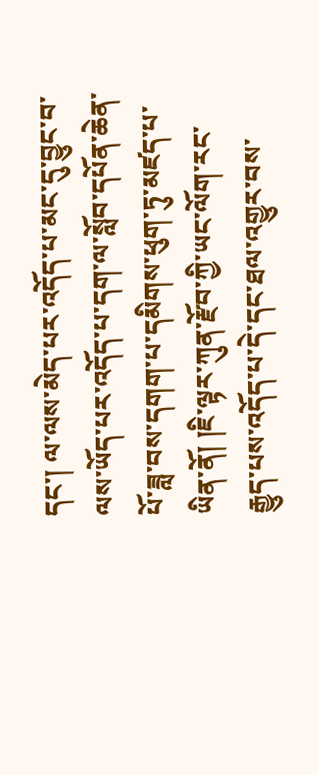དང་། ལ་ལས་མེད་པར་འདོད་པ་མང་དུ་བྱུང་བ་ལས་ཡོད་པར་འདོད་པ་དག་ལ་སློབ་དཔོན་ཆེན་པོ་ཟླ་བས་དགག་པ་དམིགས་ཕུག་ཏུ་མཛད་པ་ཡིན་ནོ། །ཇི་ལྟར་ཀུན་རྫོབ་ཀྱི་ཡང་ལོག་རང་རྒྱུད་པས་འདོད་པ་དེ་དང་ཐལ་འགྱུར་བས་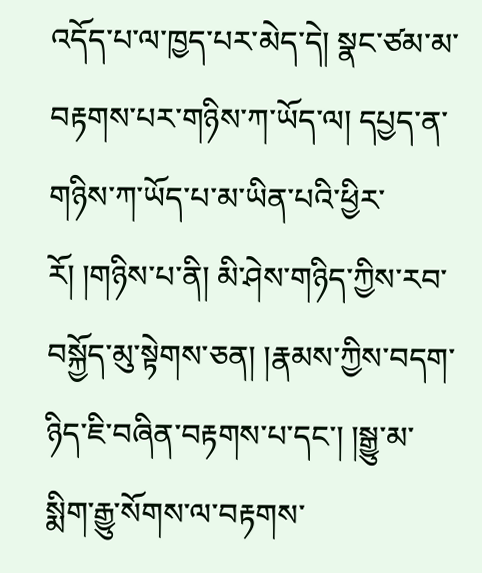འདོད་པ་ལ་ཁྱད་པར་མེད་དེ། སྣང་ཙམ་མ་བརྟགས་པར་གཉིས་ཀ་ཡོད་ལ། དཔྱད་ན་གཉིས་ཀ་ཡོད་པ་མ་ཡིན་པའི་ཕྱིར་རོ། །གཉིས་པ་ནི། མི་ཤེས་གཉིད་ཀྱིས་རབ་བསྐྱོད་མུ་སྟེགས་ཅན། །རྣམས་ཀྱིས་བདག་ཉིད་ཇི་བཞིན་བརྟགས་པ་དང་། །སྒྱུ་མ་སྨིག་རྒྱུ་སོགས་ལ་བརྟགས་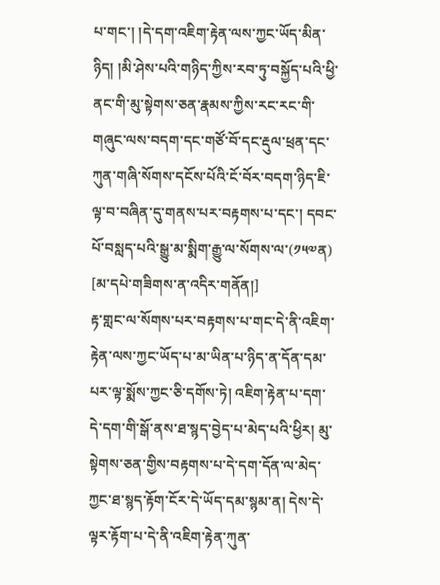པ་གང་། །དེ་དག་འཇིག་རྟེན་ལས་ཀྱང་ཡོད་མིན་ཉིད། །མི་ཤེས་པའི་གཉིད་ཀྱིས་རབ་ཏུ་བསྐྱོད་པའི་ཕྱི་ནང་གི་མུ་སྟེགས་ཅན་རྣམས་ཀྱིས་རང་རང་གི་གཞུང་ལས་བདག་དང་གཙོ་བོ་དང་རྡུལ་ཕྲན་དང་ཀུན་གཞི་སོགས་དངོས་པོའི་ངོ་བོར་བདག་ཉིད་ཇི་ལྟ་བ་བཞིན་དུ་གནས་པར་བརྟགས་པ་དང་། དབང་པོ་བསླད་པའི་སྒྱུ་མ་སྨིག་རྒྱུ་ལ་སོགས་ལ་(༡༥༧ན)
[མ་དཔེ་གཟིགས་ན་འདིར་གནོན།]
རྟ་གླང་ལ་སོགས་པར་བརྟགས་པ་གང་དེ་ནི་འཇིག་རྟེན་ལས་ཀྱང་ཡོད་པ་མ་ཡིན་པ་ཉིད་ན་དོན་དམ་པར་ལྟ་སྨོས་ཀྱང་ཅི་དགོས་ཏེ། འཇིག་རྟེན་པ་དག་དེ་དག་གི་སྒོ་ནས་ཐ་སྙད་བྱེད་པ་མེད་པའི་ཕྱིར། མུ་སྟེགས་ཅན་གྱིས་བརྟགས་པ་དེ་དག་དོན་ལ་མེད་ཀྱང་ཐ་སྙད་རྟོག་ངོར་དེ་ཡོད་དམ་སྙམ་ན། དེས་དེ་ལྟར་རྟོག་པ་དེ་ནི་འཇིག་རྟེན་ཀུན་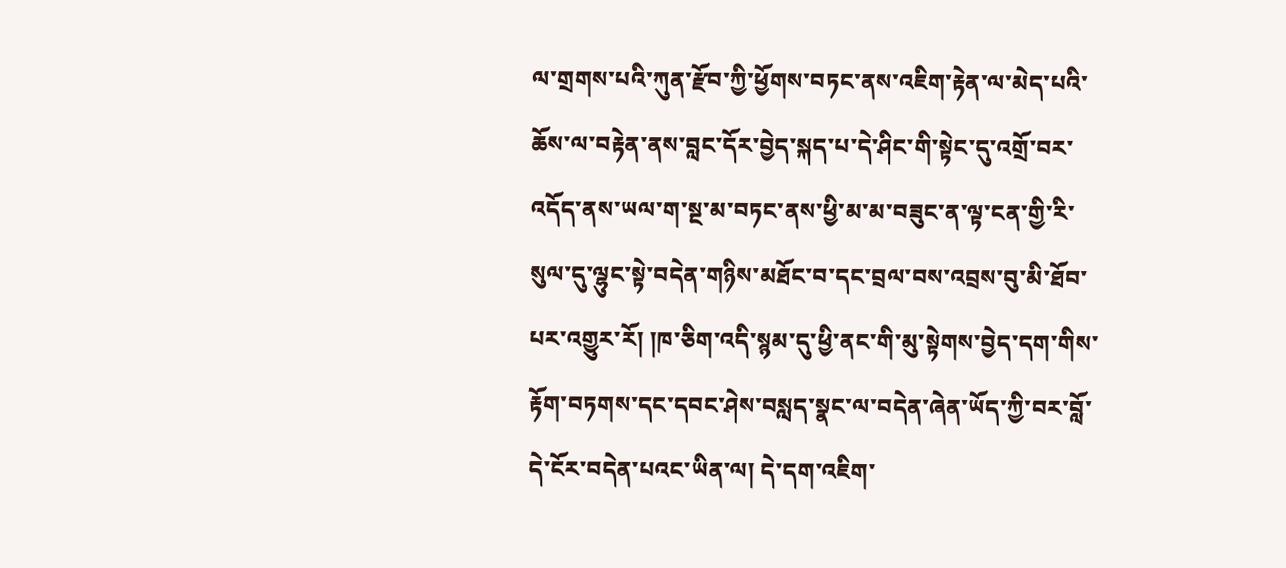ལ་གྲགས་པའི་ཀུན་རྫོབ་ཀྱི་ཕྱོགས་བཏང་ནས་འཇིག་རྟེན་ལ་མེད་པའི་ཆོས་ལ་བརྟེན་ནས་བླང་དོར་བྱེད་སྐད་པ་དེ་ཤིང་གི་སྟེང་དུ་འགྲོ་བར་འདོད་ནས་ཡལ་ག་སྔ་མ་བཏང་ནས་ཕྱི་མ་མ་བཟུང་ན་ལྟ་ངན་གྱི་རི་སུལ་དུ་ལྷུང་སྟེ་བདེན་གཉིས་མཐོང་བ་དང་བྲལ་བས་འབྲས་བུ་མི་ཐོབ་པར་འགྱུར་རོ། །ཁ་ཅིག་འདི་སྙམ་དུ་ཕྱི་ནང་གི་མུ་སྟེགས་བྱེད་དག་གིས་རྟོག་བཏགས་དང་དབང་ཤེས་བསླད་སྣང་ལ་བདེན་ཞེན་ཡོད་ཀྱི་བར་བློ་དེ་ངོར་བདེན་པའང་ཡིན་ལ། དེ་དག་འཇིག་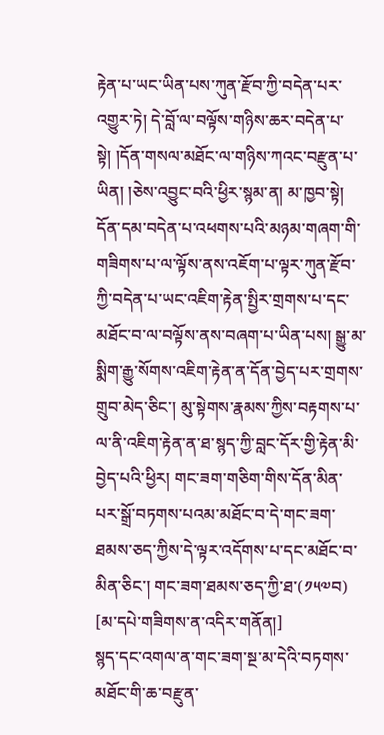རྟེན་པ་ཡང་ཡིན་པས་ཀུན་རྫོབ་ཀྱི་བདེན་པར་འགྱུར་ཏེ། དེ་བློ་ལ་བལྟོས་གཉིས་ཆར་བདེན་པ་སྟེ། །དོན་གསལ་མཐོང་ལ་གཉིས་ཀའང་བརྫུན་པ་ཡིན། །ཅེས་འབྱུང་བའི་ཕྱིར་སྙམ་ན། མ་ཁྱབ་སྟེ། དོན་དམ་བདེན་པ་འཕགས་པའི་མཉམ་གཞག་གི་གཟིགས་པ་ལ་ལྟོས་ནས་འཇོག་པ་ལྟར་ཀུན་རྫོབ་ཀྱི་བདེན་པ་ཡང་འཇིག་རྟེན་སྤྱིར་གྲགས་པ་དང་མཐོང་བ་ལ་བལྟོས་ནས་བཞག་པ་ཡིན་པས། སྒྱུ་མ་སྨིག་རྒྱུ་སོགས་འཇིག་རྟེན་ན་དོན་བྱེད་པར་གྲགས་གྲུབ་མེད་ཅིང་། མུ་སྟེགས་རྣམས་ཀྱིས་བརྟགས་པ་ལ་ནི་འཇིག་རྟེན་ན་ཐ་སྙད་ཀྱི་བླང་དོར་གྱི་རྟེན་མི་བྱེད་པའི་ཕྱིར། གང་ཟག་གཅིག་གིས་དོན་མིན་པར་སྒྲོ་བཏགས་པའམ་མཐོང་བ་དེ་གང་ཟག་ཐམས་ཅད་ཀྱིས་དེ་ལྟར་འདོགས་པ་དང་མཐོང་བ་མིན་ཅིང་། གང་ཟག་ཐམས་ཅད་ཀྱི་ཐ་(༡༥༧བ)
[མ་དཔེ་གཟིགས་ན་འདིར་གནོན།]
སྙད་དང་འགལ་ན་གང་ཟག་སྔ་མ་དེའི་བཏགས་མཐོང་གི་ཆ་བརྫུན་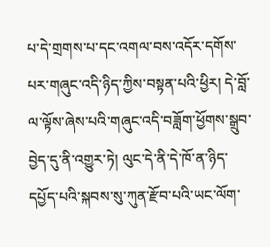པ་དེ་གྲགས་པ་དང་འགལ་བས་འདོར་དགོས་པར་གཞུང་འདི་ཉིད་ཀྱིས་བསྟན་པའི་ཕྱིར། དེ་བློ་ལ་ལྟོས་ཞེས་པའི་གཞུང་འདི་བཟློག་ཕྱོགས་སྒྲུབ་བྱེད་དུ་ནི་འགྱུར་ཏེ། ལུང་དེ་ནི་དེ་ཁོ་ན་ཉིད་དཔྱོད་པའི་སྐབས་སུ་ཀུན་རྫོབ་པའི་ཡང་ལོག་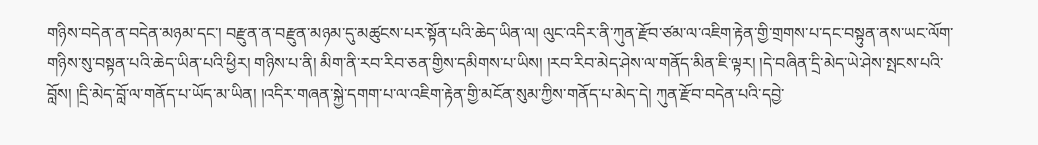གཉིས་བདེན་ན་བདེན་མཉམ་དང་། བརྫུན་ན་བརྫུན་མཉམ་དུ་མཚུངས་པར་སྟོན་པའི་ཆེད་ཡིན་ལ། ལུང་འདིར་ནི་ཀུན་རྫོབ་ཙམ་ལ་འཇིག་རྟེན་གྱི་གྲགས་པ་དང་བསྟུན་ནས་ཡང་ལོག་གཉིས་སུ་བསྟན་པའི་ཆེད་ཡིན་པའི་ཕྱིར། གཉིས་པ་ནི། མིག་ནི་རབ་རིབ་ཅན་གྱིས་དམིགས་པ་ཡིས། །རབ་རིབ་མེད་ཤེས་ལ་གནོད་མིན་ཇི་ལྟར། །དེ་བཞིན་དྲི་མེད་ཡེ་ཤེས་སྤངས་པའི་བློས། །དྲི་མེད་བློ་ལ་གནོད་པ་ཡོད་མ་ཡིན། །འདིར་གཞན་སྐྱེ་དགག་པ་ལ་འཇིག་རྟེན་གྱི་མངོན་སུམ་ཀྱིས་གནོད་པ་མེད་དེ། ཀུན་རྫོབ་བདེན་པའི་དབྱེ་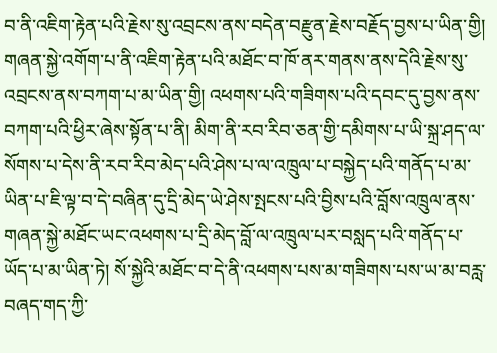བ་ནི་འཇིག་རྟེན་པའི་རྗེས་སུ་འབྲངས་ནས་བདེན་བརྫུན་རྗེས་བརྗོད་བྱས་པ་ཡིན་གྱི། གཞན་སྐྱེ་འགོག་པ་ནི་འཇིག་རྟེན་པའི་མཐོང་བ་ཁོ་ནར་གནས་ནས་དེའི་རྗེས་སུ་འབྲངས་ནས་བཀག་པ་མ་ཡིན་གྱི། འཕགས་པའི་གཟིགས་པའི་དབང་དུ་བྱས་ནས་བཀག་པའི་ཕྱིར་ཞེས་སྟོན་པ་ནི། མིག་ནི་རབ་རིབ་ཅན་གྱི་དམིགས་པ་ཡི་སྐྲ་ཤད་ལ་སོགས་པ་དེས་ནི་རབ་རིབ་མེད་པའི་ཤེས་པ་ལ་འཁྲུལ་པ་བསྐྱེད་པའི་གནོད་པ་མ་ཡིན་པ་ཇི་ལྟ་བ་དེ་བཞིན་དུ་དྲི་མེད་ཡེ་ཤེས་སྤངས་པའི་བྱིས་པའི་བློས་འཁྲུལ་ནས་གཞན་སྐྱེ་མཐོང་ཡང་འཕགས་པ་དྲི་མེད་བློ་ལ་འཁྲུལ་པར་བསླད་པའི་གནོད་པ་ཡོད་པ་མ་ཡིན་ཏེ། སོ་སྐྱེའི་མཐོང་བ་དེ་ནི་འཕགས་པས་མ་གཟིགས་པས་ཡ་མ་བརླ་བཞད་གད་ཀྱི་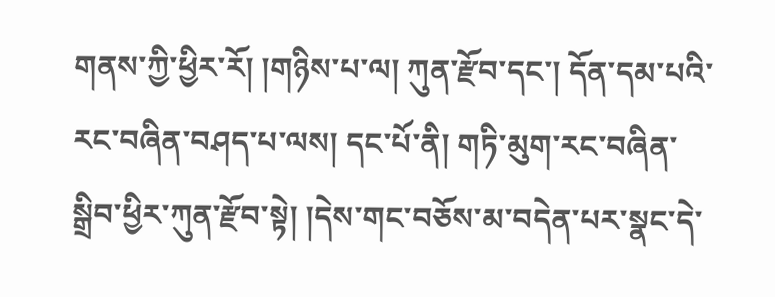གནས་ཀྱི་ཕྱིར་རོ། །གཉིས་པ་ལ། ཀུན་རྫོབ་དང་། དོན་དམ་པའི་རང་བཞིན་བཤད་པ་ལས། དང་པོ་ནི། གཏི་མུག་རང་བཞིན་སྒྲིབ་ཕྱིར་ཀུན་རྫོབ་སྟེ། །དེས་གང་བཅོས་མ་བདེན་པར་སྣང་དེ་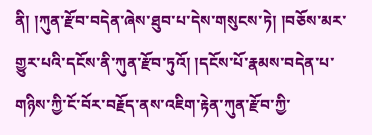ནི། །ཀུན་རྫོབ་བདེན་ཞེས་ཐུབ་པ་དེས་གསུངས་ཏེ། །བཅོས་མར་གྱུར་པའི་དངོས་ནི་ཀུན་རྫོབ་ཏུའོ། །དངོས་པོ་རྣམས་བདེན་པ་གཉིས་ཀྱི་ངོ་བོར་བརྗོད་ནས་འཇིག་རྟེན་ཀུན་རྫོབ་ཀྱི་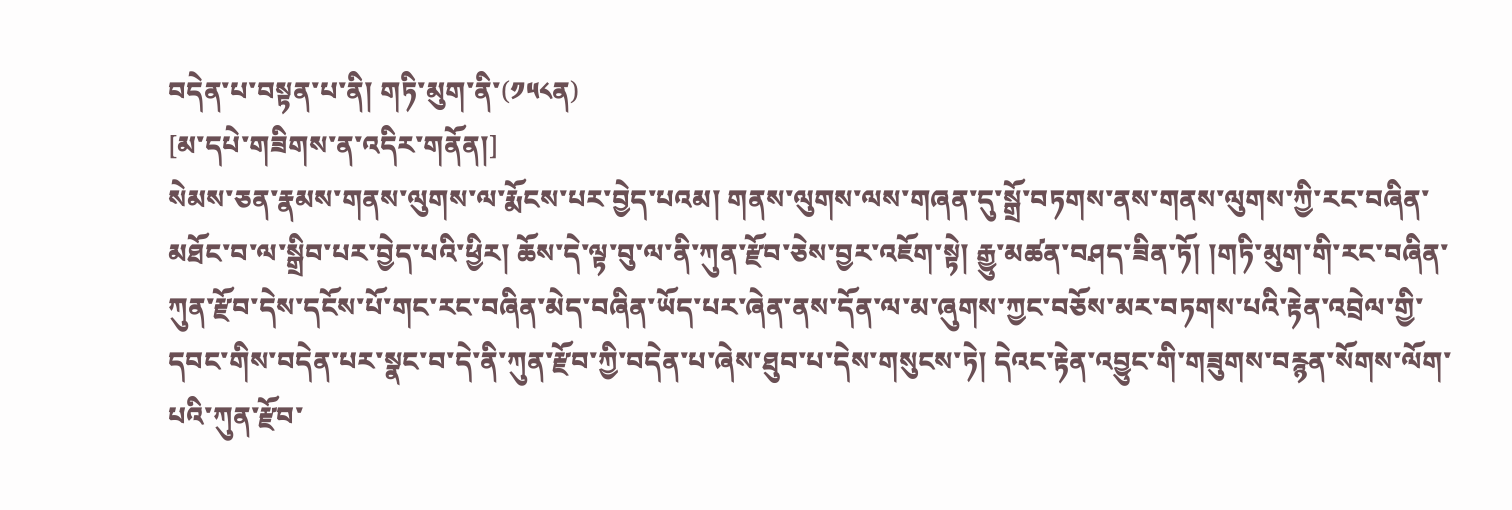བདེན་པ་བསྟན་པ་ནི། གཏི་མུག་ནི་(༡༥༨ན)
[མ་དཔེ་གཟིགས་ན་འདིར་གནོན།]
སེམས་ཅན་རྣམས་གནས་ལུགས་ལ་རྨོངས་པར་བྱེད་པའམ། གནས་ལུགས་ལས་གཞན་དུ་སྒྲོ་བཏགས་ནས་གནས་ལུགས་ཀྱི་རང་བཞིན་མཐོང་བ་ལ་སྒྲིབ་པར་བྱེད་པའི་ཕྱིར། ཆོས་དེ་ལྟ་བུ་ལ་ནི་ཀུན་རྫོབ་ཅེས་བྱར་འཇོག་སྟེ། རྒྱུ་མཚན་བཤད་ཟིན་ཏོ། །གཏི་མུག་གི་རང་བཞིན་ཀུན་རྫོབ་དེས་དངོས་པོ་གང་རང་བཞིན་མེད་བཞིན་ཡོད་པར་ཞེན་ནས་དོན་ལ་མ་ཞུགས་ཀྱང་བཅོས་མར་བཏགས་པའི་རྟེན་འབྲེལ་གྱི་དབང་གིས་བདེན་པར་སྣང་བ་དེ་ནི་ཀུན་རྫོབ་ཀྱི་བདེན་པ་ཞེས་ཐུབ་པ་དེས་གསུངས་ཏེ། དེའང་རྟེན་འབྱུང་གི་གཟུགས་བརྙན་སོགས་ལོག་པའི་ཀུན་རྫོབ་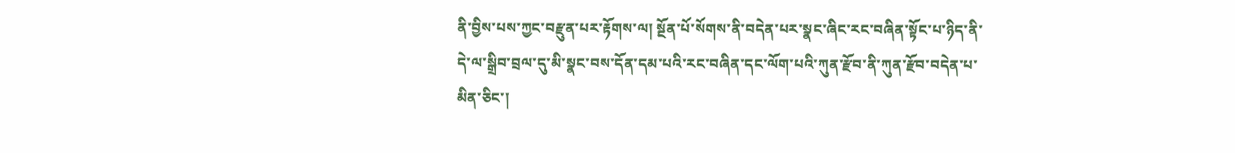ནི་བྱིས་པས་ཀྱང་བརྫུན་པར་རྟོགས་ལ། སྔོན་པོ་སོགས་ནི་བདེན་པར་སྣང་ཞིང་རང་བཞིན་སྟོང་པ་ཉིད་ནི་དེ་ལ་སྒྲིབ་བྲལ་དུ་མི་སྣང་བས་དོན་དམ་པའི་རང་བཞིན་དང་ལོག་པའི་ཀུན་རྫོབ་ནི་ཀུན་རྫོབ་བདེན་པ་མིན་ཅིང་།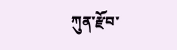ཀུན་རྫོབ་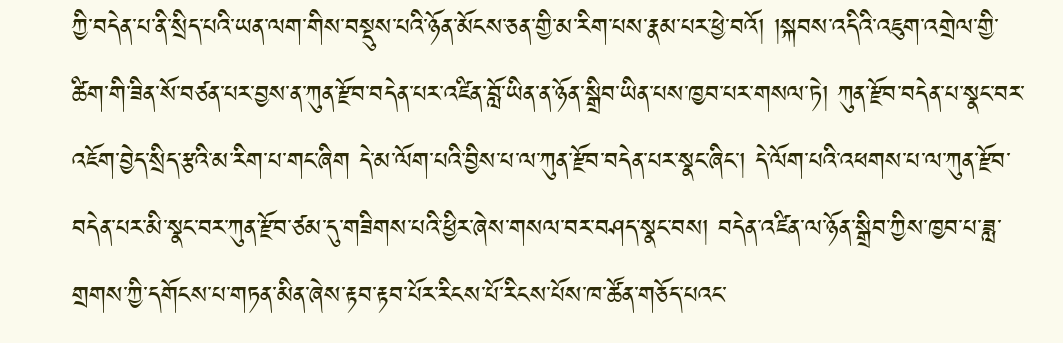ཀྱི་བདེན་པ་ནི་སྲིད་པའི་ཡན་ལག་གིས་བསྡུས་པའི་ཉོན་མོངས་ཅན་གྱི་མ་རིག་པས་རྣམ་པར་ཕྱེ་བའོ། །སྐབས་འདིའི་འཇུག་འགྲེལ་གྱི་ཚིག་གི་ཟིན་སོ་བཙན་པར་བྱས་ན་ཀུན་རྫོབ་བདེན་པར་འཛིན་བློ་ཡིན་ན་ཉོན་སྒྲིབ་ཡིན་པས་ཁྱབ་པར་གསལ་ཏེ། ཀུན་རྫོབ་བདེན་པ་སྣང་བར་འཇོག་བྱེད་སྲིད་རྩའི་མ་རིག་པ་གང་ཞིག དེ་མ་ལོག་པའི་བྱིས་པ་ལ་ཀུན་རྫོབ་བདེན་པར་སྣང་ཞིང་། དེ་ལོག་པའི་འཕགས་པ་ལ་ཀུན་རྫོབ་བདེན་པར་མི་སྣང་བར་ཀུན་རྫོབ་ཙམ་དུ་གཟིགས་པའི་ཕྱིར་ཞེས་གསལ་བར་བཤད་སྣང་བས། བདེན་འཛིན་ལ་ཉོན་སྒྲིབ་ཀྱིས་ཁྱབ་པ་ཟླ་གྲགས་ཀྱི་དགོངས་པ་གཏན་མིན་ཞེས་རྟབ་རྟབ་པོར་རིངས་པོ་རིངས་པོས་ཁ་ཚོན་གཅོད་པའང་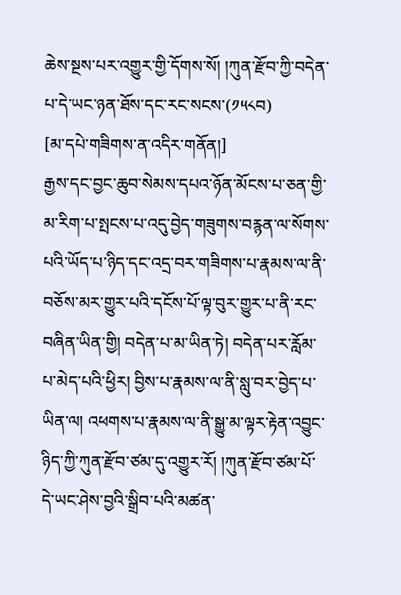ཆེས་སྔས་པར་འགྱུར་གྱི་དོགས་སོ། །ཀུན་རྫོབ་ཀྱི་བདེན་པ་དེ་ཡང་ཉན་ཐོས་དང་རང་སངས་(༡༥༨བ)
[མ་དཔེ་གཟིགས་ན་འདིར་གནོན།]
རྒྱས་དང་བྱང་ཆུབ་སེམས་དཔའ་ཉོན་མོངས་པ་ཅན་གྱི་མ་རིག་པ་སྤངས་པ་འདུ་བྱེད་གཟུགས་བརྙན་ལ་སོགས་པའི་ཡོད་པ་ཉིད་དང་འདྲ་བར་གཟིགས་པ་རྣམས་ལ་ནི་བཅོས་མར་གྱུར་པའི་དངོས་པོ་ལྟ་བུར་གྱུར་པ་ནི་རང་བཞིན་ཡིན་གྱི། བདེན་པ་མ་ཡིན་ཏེ། བདེན་པར་རློམ་པ་མེད་པའི་ཕྱིར། བྱིས་པ་རྣམས་ལ་ནི་སླུ་བར་བྱེད་པ་ཡིན་ལ། འཕགས་པ་རྣམས་ལ་ནི་སྒྱུ་མ་ལྟར་རྟེན་འབྱུང་ཉིད་ཀྱི་ཀུན་རྫོབ་ཙམ་དུ་འགྱུར་རོ། །ཀུན་རྫོབ་ཙམ་པོ་དེ་ཡང་ཤེས་བྱའི་སྒྲིབ་པའི་མཚན་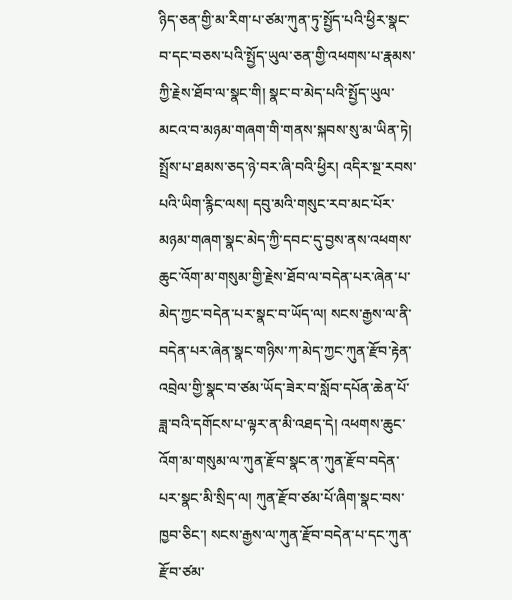ཉིད་ཅན་གྱི་མ་རིག་པ་ཙམ་ཀུན་ཏུ་སྤྱོད་པའི་ཕྱིར་སྣང་བ་དང་བཅས་པའི་སྤྱོད་ཡུལ་ཅན་གྱི་འཕགས་པ་རྣམས་ཀྱི་རྗེས་ཐོབ་ལ་སྣང་གི། སྣང་བ་མེད་པའི་སྤྱོད་ཡུལ་མངའ་བ་མཉམ་གཞག་གི་གནས་སྐབས་སུ་མ་ཡིན་ཏེ། སྤྲོས་པ་ཐམས་ཅད་ཉེ་བར་ཞི་བའི་ཕྱིར། འདིར་སྔ་རབས་པའི་ཡིག་རྙིང་ལས། དབུ་མའི་གསུང་རབ་མང་པོར་མཉམ་གཞག་སྣང་མེད་ཀྱི་དབང་དུ་བྱས་ནས་འཕགས་ཆུང་འོག་མ་གསུམ་གྱི་རྗེས་ཐོབ་ལ་བདེན་པར་ཞེན་པ་མེད་ཀྱང་བདེན་པར་སྣང་བ་ཡོད་ལ། སངས་རྒྱས་ལ་ནི་བདེན་པར་ཞེན་སྣང་གཉིས་ཀ་མེད་ཀྱང་ཀུན་རྫོབ་རྟེན་འབྲེལ་གྱི་སྣང་བ་ཙམ་ཡོད་ཟེར་བ་སློབ་དཔོན་ཆེན་པོ་ཟླ་བའི་དགོངས་པ་ལྟར་ན་མི་འཐད་དེ། འཕགས་ཆུང་འོག་མ་གསུམ་ལ་ཀུན་རྫོབ་སྣང་ན་ཀུན་རྫོབ་བདེན་པར་སྣང་མི་སྲིད་ལ། ཀུན་རྫོབ་ཙམ་པོ་ཞིག་སྣང་བས་ཁྱབ་ཅིང་། སངས་རྒྱས་ལ་ཀུན་རྫོབ་བདེན་པ་དང་ཀུན་རྫོབ་ཙམ་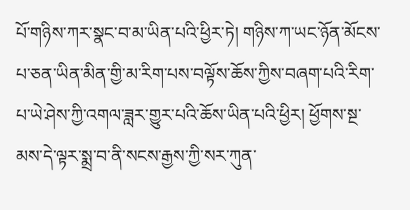པོ་གཉིས་ཀར་སྣང་བ་མ་ཡིན་པའི་ཕྱིར་ཏེ། གཉིས་ཀ་ཡང་ཉོན་མོངས་པ་ཅན་ཡིན་མིན་གྱི་མ་རིག་པས་བལྟོས་ཆོས་ཀྱིས་བཞག་པའི་རིག་པ་ཡེ་ཤེས་ཀྱི་འགལ་ཟླར་གྱུར་པའི་ཆོས་ཡིན་པའི་ཕྱིར། ཕྱོགས་སྔ་མས་དེ་ལྟར་སྨྲ་བ་ནི་སངས་རྒྱས་ཀྱི་སར་ཀུན་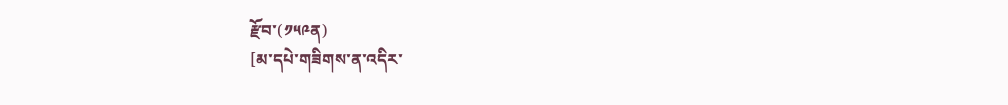རྫོབ་(༡༥༩ན)
[མ་དཔེ་གཟིགས་ན་འདིར་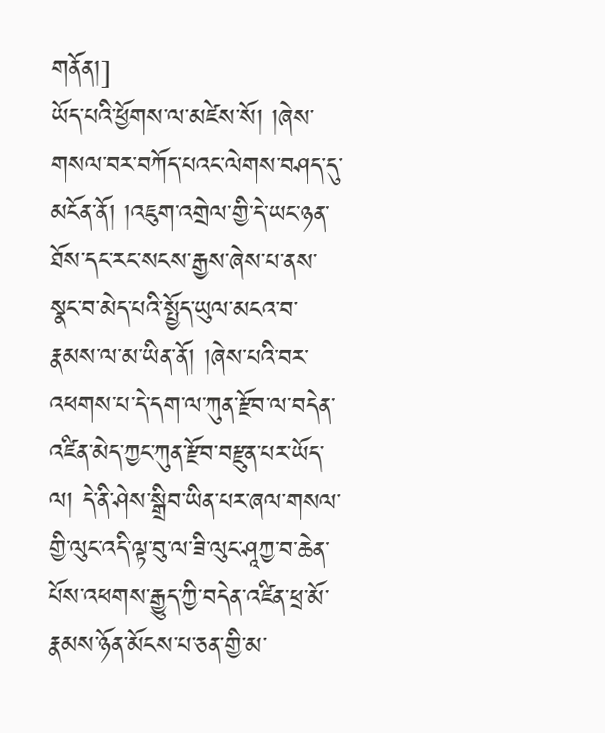གནོན།]
ཡོད་པའི་ཕྱོགས་ལ་མཛེས་སོ། །ཞེས་གསལ་བར་བཀོད་པའང་ལེགས་བཤད་དུ་མངོན་ནོ། །འཇུག་འགྲེལ་གྱི་དེ་ཡང་ཉན་ཐོས་དང་རང་སངས་རྒྱས་ཞེས་པ་ནས་སྣང་བ་མེད་པའི་སྤྱོད་ཡུལ་མངའ་བ་རྣམས་ལ་མ་ཡིན་ནོ། །ཞེས་པའི་བར་འཕགས་པ་དེ་དག་ལ་ཀུན་རྫོབ་ལ་བདེན་འཛིན་མེད་ཀྱང་ཀུན་རྫོབ་བརྫུན་པར་ཡོད་ལ། དེ་ནི་ཤེས་སྒྲིབ་ཡིན་པར་ཞལ་གསལ་གྱི་ལུང་འདི་ལྟ་བུ་ལ་ཟི་ལུང་ཤཱཀྱ་བ་ཆེན་པོས་འཕགས་རྒྱུད་ཀྱི་བདེན་འཛིན་ཕྲ་མོ་རྣམས་ཉོན་མོངས་པ་ཅན་གྱི་མ་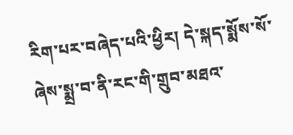རིག་པར་བཞེད་པའི་ཕྱིར། དེ་སྐད་སྨོས་སོ་ཞེས་སྨྲ་བ་ནི་རང་གི་གྲུབ་མཐའ་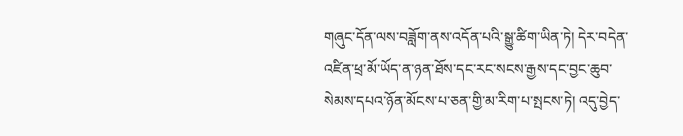གཞུང་དོན་ལས་བཟློག་ནས་འདོན་པའི་སྒྱུ་ཚིག་ཡིན་ཏེ། དེར་བདེན་འཛིན་ཕྲ་མོ་ཡོད་ན་ཉན་ཐོས་དང་རང་སངས་རྒྱས་དང་བྱང་ཆུབ་སེམས་དཔའ་ཉོན་མོངས་པ་ཅན་གྱི་མ་རིག་པ་སྤངས་ཏེ། འདུ་བྱེད་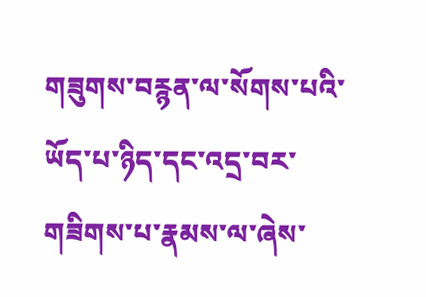གཟུགས་བརྙན་ལ་སོགས་པའི་ཡོད་པ་ཉིད་དང་འདྲ་བར་གཟིགས་པ་རྣམས་ལ་ཞེས་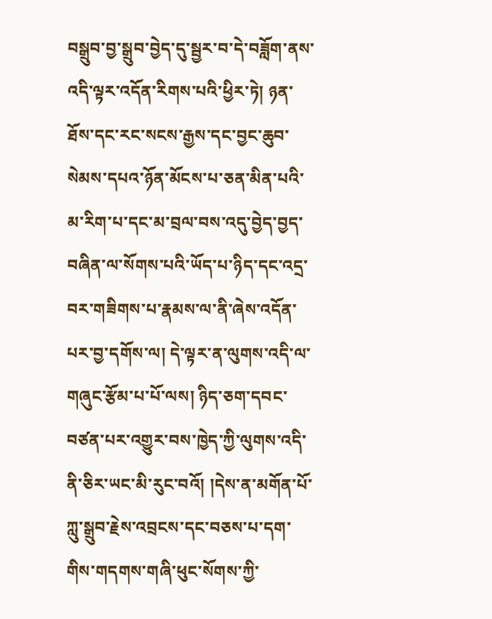བསྒྲུབ་བྱ་སྒྲུབ་བྱེད་དུ་སྦྱར་བ་དེ་བཟློག་ནས་འདི་ལྟར་འདོན་རིགས་པའི་ཕྱིར་ཏེ། ཉན་ཐོས་དང་རང་སངས་རྒྱས་དང་བྱང་ཆུབ་སེམས་དཔའ་ཉོན་མོངས་པ་ཅན་མིན་པའི་མ་རིག་པ་དང་མ་བྲལ་བས་འདུ་བྱེད་བྱད་བཞིན་ལ་སོགས་པའི་ཡོད་པ་ཉིད་དང་འདྲ་བར་གཟིགས་པ་རྣམས་ལ་ནི་ཞེས་འདོན་པར་བྱ་དགོས་ལ། དེ་ལྟར་ན་ལུགས་འདི་ལ་གཞུང་རྩོམ་པ་པོ་ལས། ཉིད་ཅག་དབང་བཙན་པར་འགྱུར་བས་ཁྱེད་ཀྱི་ལུགས་འདི་ནི་ཅིར་ཡང་མི་རུང་བའོ། །དེས་ན་མགོན་པོ་ཀླུ་སྒྲུབ་རྗེས་འབྲངས་དང་བཅས་པ་དག་གིས་གདགས་གཞི་ཕུང་སོགས་ཀྱི་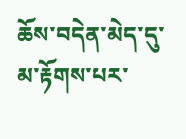ཆོས་བདེན་མེད་དུ་མ་རྟོགས་པར་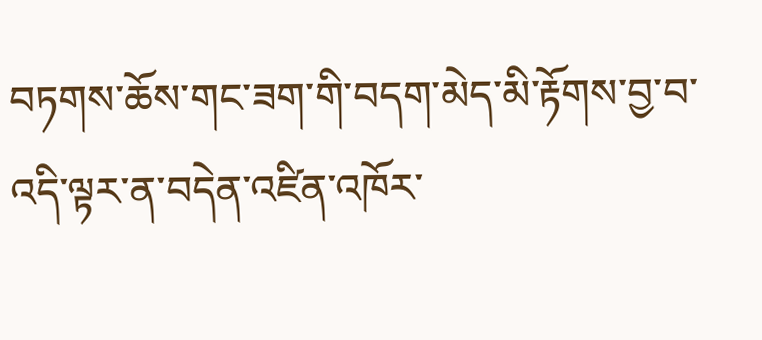བཏགས་ཆོས་གང་ཟག་གི་བདག་མེད་མི་རྟོགས་བྱ་བ་འདི་ལྟར་ན་བདེན་འཛིན་འཁོར་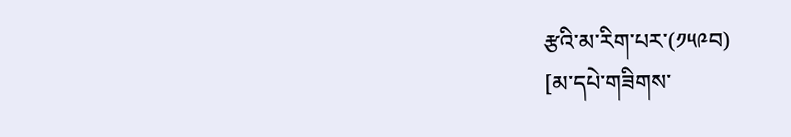རྩའི་མ་རིག་པར་(༡༥༩བ)
[མ་དཔེ་གཟིགས་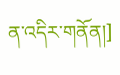ན་འདིར་གནོན།]